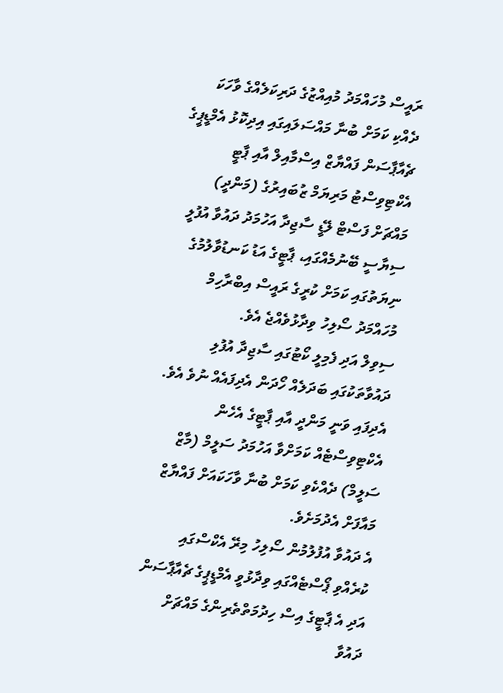ރައީސް މުހައްމަދު މުއިއްޒުގެ ދަރިކަލެއްގެ ވާހަކަ ދެއްކި ކަމަށް ބުނާ މައްސަލައިގައި އިދިކޮޅު އެމްޑީޕީގެ ޗެއާޕާސަން ފައްޔާޒް އިސްމާއިލް އާއި ޕާޓީ އެކްޓިވިސްޓު މަރިޔަމް ޒުބައިރުގެ (މަންދީ) މައްޗަށް ފަސްޓް ލޭޑީ ސާޖިދާ އަހުމަދު ދައުވާ އުފުލީ ސިޔާސީ ބޭނުމެއްގައި، ޕާޓީގެ އަޑު ކަނޑުވާލުމުގެ ނިޔަތުގައި ކަމަށް ކުރީގެ ރައީސް އިބްރާހިމް މުހައްމަދު ސޯލިހު ވިދާޅުވެއްޖެ އެވެ.
ސިވިލް އަދި ފެމިލީ ކޯޓުގައި ސާޖިދާ އުފުލި ދައުވާތަކުގައި ބަދަލެއް ހޯދަން އެދިފައެއް ނުވެ އެވެ. އެދިފައި ވަނީ މަންދީ އާއި ޕާޓީގެ އެހެން އެކްޓިވިސްޓެއް ކަމަށްވާ އަހުމަދު ސަލީމް (މާޒް ސަލީމް) ދެއްކެވި ކަމަށް ބުނާ ވާހަކައަށް ފައްޔާޒް މައާފަށް އެދުމަށެވެ.
އެ ދައުވާ އުފުލުމުން ސޯލިހު މިރޭ އެކްސްގައި ކުރެއްވި ޕޯސްޓެއްގައި ވިދާޅުވީ އެމްޑީޕީގެ ޗެއާޕާސަން އަދި އެ ޕާޓީގެ އިސް ހިދުމަތްތެރިންގެ މައްޗަށް ދައުވާ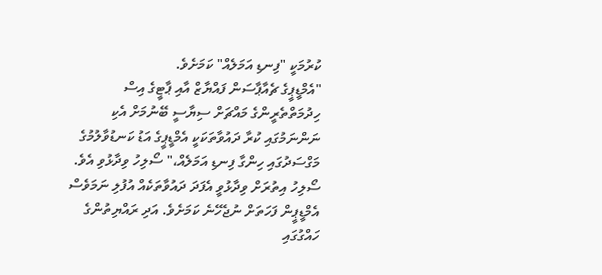ކުރުމަކީ "ފިނޑި އަމަލެއް" ކަމަށެވެ.
"އެމްޑީޕީގެ ޗެއާޕާސަން ފައްޔާޒް އާއި ޕާޓީގެ އިސް ހިދުމަތްތެރީންގެ މައްޗަށް ސިޔާސީ ބޭނުމަށް އެކި ނަންނަމުގައި ކުރާ ދައުވާތަކަކީ އެމްޑީޕީގެ އަޑު ކަނޑުވާލުމުގެ މަގްސަދުގައި ހިންގާ ފިނޑި އަމަލެއް،" ސޯލިހު ވިދާޅުވި އެވެ.
ސޯލިހު އިތުރަށް ވިދާޅުވީ އެފަދަ ދައުވާތަކެއް އުފުލި ނަމަވެސް އެމްޑީޕީން ފަހަތަށް ނުޖެހޭނެ ކަމަށެވެ. އަދި ރައްޔިތުންގެ ހައްގުގައި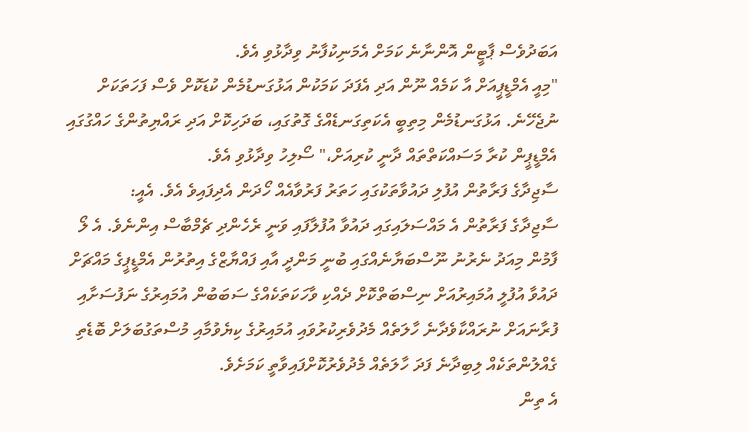އަބަދުވެސް ޕާޓީން އޮންނާނެ ކަމަށް އެމަނިކުފާނު ވިދާޅުވި އެވެ.
"މިއީ އެމްޑީޕީއަށް އާ ކަމެއް ނޫން އަދި އެފަދަ ކަމަކުން އަޅުގަނޑުމެން ކުޑަކޮށް ވެސް ފަހަތަކަށް ނުޖެހޭނެ. އަޅުގަނޑުމެން މިތިބީ އެކަތިގަނޑެއްގެ ގޮތުގައި، ބަދަހިކޮށް އަދި ރައްޔިތުންގެ ހައްގުގައި އެމްޑީޕީން ކުރާ މަސައްކަތްތައް ދާނީ ކުރިއަށް،" ސޯލިހު ވިދާޅުވި އެވެ.
ސާޖިދާގެ ފަރާތުން އުފުލި ދައުވާތަކުގައި ހަތަރު ފަރުވާއެއް ހޯދަން އެދިފައިވެ އެވެ. އެއީ:
ސާޖިދާގެ ފަރާތުން އެ މައްސަލައިގައި ދައުވާ އުފުލާފައި ވަނީ ރެހެންދި ޗެމްބާސް އިންނެވެ. އެ ލޯ ފާމުން މިއަދު ނެރުނު ނޫސްބަޔާނެއްގައި ބުނީ މަންދީ އާއި ފައްޔާޒްގެ އިތުރުން އެމްޑީޕީގެ މައްޗަށް ދައުވާ އުފުލީ އުމައިރުއަށް ނިސްބަތްކޮށް ދެއްކި ވާހަކަތަކެއްގެ ސަބަބުން އުމައިރުގެ ނަފުސަށާއި ފުރާނައަށް ނުރައްކާވެދާނެ ހާލަތެއް މެދުވެރިކުރުވައި އުމައިރުގެ ކިޔެވުމާއި މުސްތަގުބަލަށް ބޮޑެތި ގެއްލުންތަކެއް ލިބިދާނެ ފަދަ ހާލަތެއް މެދުވެރުކޮށްފައިވާތީ ކަމަށެވެ.
އެ ތިން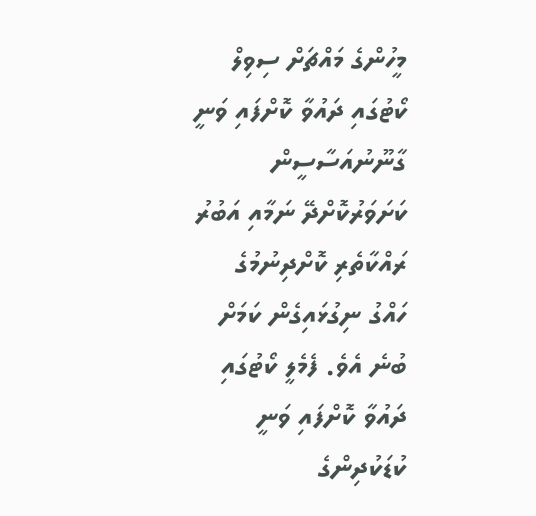މީހުންގެ މައްޗަށް ސިވިލް ކޯޓުގައި ދައުވާ ކޮށްފައި ވަނީ ގާނޫނުއަސާސީން ކަށަވަރުކޮށްދޭ ނަމާއި އަބުރު ރައްކާތެރި ކޮށްދިނުމުގެ ހައްގު ނިގުޅައިގެން ކަމަށް ބުނެ އެވެ. ފެމެލީ ކޯޓުގައި ދައުވާ ކޮށްފައި ވަނީ ކުޑަކުދިންގެ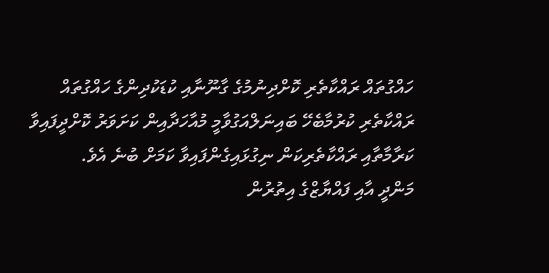ހައްގުތައް ރައްކާތެރި ކޮށްދިނުމުގެ ގާނޫނާއި ކުޑަކުދިންގެ ހައްގުތައް ރައްކާތެރި ކުރުމާބެހޭ ބައިނަލްއަގުވާމީ މުއާހަދާއިން ކަށަވަރު ކޮށްދީފައިވާ ކަރާމާތާއި ރައްކާތެރިކަން ނިގުޅައިގެންފައިވާ ކަމަށް ބުނެ އެވެ.
މަންދީ އާއި ފައްޔާޒްގެ އިތުރުން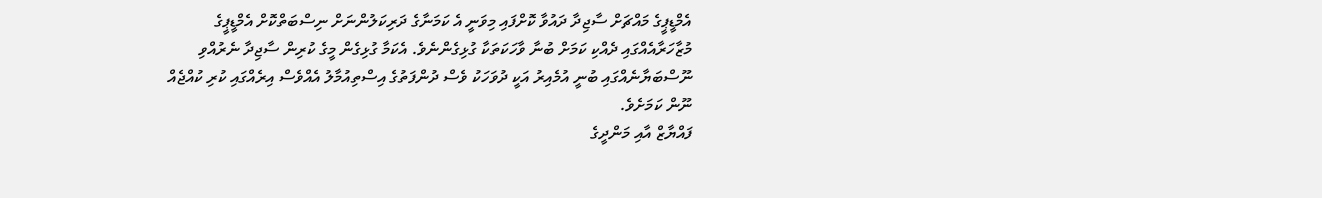އެމްޑީޕީގެ މައްޗަށް ސާޖިދާ ދައުވާ ކޮށްފައި މިވަނީ އެ ކަމަނާގެ ދަރިކަލުންނަށް ނިސްބަތްކޮށް އެމްޑީޕީގެ މުޒާހަރާއެއްގައި ދެއްކި ކަމަށް ބުނާ ވާހަކަތަކާ ގުޅިގެންނެވެ. އެކަމާ ގުޅިގެން މީގެ ކުރިން ސާޖިދާ ނެރުއްވި ނޫސްބަޔާނެއްގައި ބުނީ އުމެއިރު އަކީ ދުވަހަކު ވެސް ދުންފަތުގެ އިސްތިއުމާލު އެއްވެސް އިރެއްގައި ކުރި ކުއްޖެއް ނޫން ކަމަށެވެ.
ފައްޔާޒް އާއި މަންދީގެ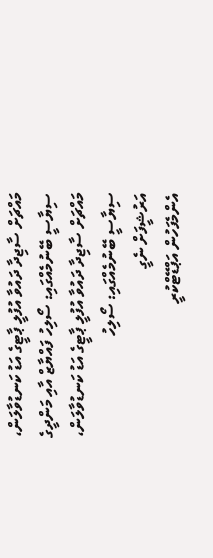މައްޗަށް ސާޖިދާ ދައުވާ އުފުލީ ޕާޓީގެ އަޑު ކަނޑުވާލަން، ސިޔާސީ ބޭނުމެއްގައި: ސޯލިހު ފައްޔާޒް އާއި މަންދީގެ މައްޗަށް ސާޖިދާ ދައުވާ އުފުލީ ޕާޓީގެ އަޑު ކަނޑުވާލަން، ސިޔާސީ ބޭނުމެއްގައި: ސޯލިހު
އަރުޝީފަށް ނެގީ
އެންމެފަހުން އަޕްޑޭޓްކުރީ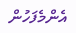އެންމެފަހުން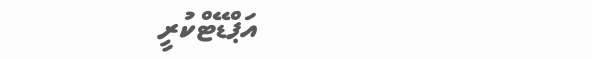އަޕްޑޭޓްކުރީ